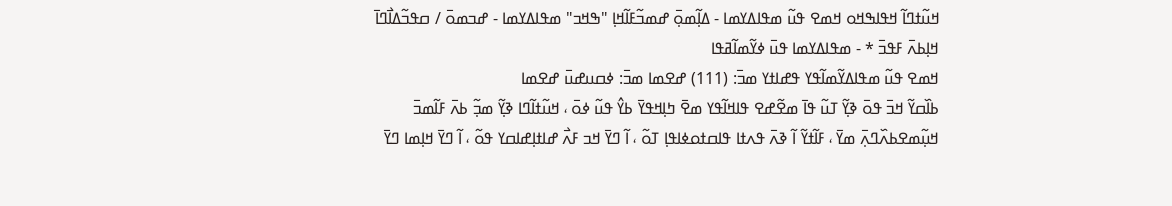ߞߎ߬ߙߣߊ߬ ߞߟߊߒߞߋ ߞߘߐ ߟߎ߬ ߘߟߊߡߌߘߊ - ߡߊ߲߬ߘߋ߲߫ ߝߘߏ߬ߓߊ߬ߞߊ߲ "ߒߞߏ" ߘߟߊߡߌߘߊ - ߝߏߘߋ߫ / ߛߟߏ߬ߡߊ߯ߣߊ߫ ߞߊ߲ߕߍ߫ ߓߟߏ߫ * - ߘߟߊߡߌߘߊ ߟߎ߫ ߦߌ߬ߘߊ߬ߥߟߊ
ߞߘߐ ߟߎ߬ ߘߟߊߡߌ߬ߘߊ߬ߟߌ ߟߝߊߙߌ ߘߏ߫: (111) ߝߐߘߊ ߘߏ߫: ߦߛߎߝߎ߫ ߝߐߘߊ
ߕߊ߰ߛߌ߬ ߞߏ߫ ߟߋ߫ ߢߌ߲߬ ߠߎ߬ ߟߊ߫ ߘߐ߬ߝߐ ߟߊߞߊ߬ߟߌ ߘߐ߫ ߤߊ߲ߞߟߌ߫ ߕߌ߮ ߟߎ߬ ߦߋ߫ ، ߞߎ߬ߙߊ߬ߣߊ ߢߌ߲߬ ߘߏ߲߬ ߕߍ߫ ߓߊ߬ߘߏ߫ ߞߎ߲߬ߘߐߕߍ߰ߣߍ߲߫ ߘߌ߫ ، ߓߊ߬ߙߌ߬ ߊ߬ ߢߍ߫ ߟߍߙߊ ߟߊߛߙߋߦߊߟߊ߲ ߠߋ߬ ، ߊ߬ ߣߌ߫ ߞߏ ߓߍ߯ ߝߊߙߊ߲ߝߊߛߌ ߟߋ߬ ، ߊ߬ ߣߌ߫ ߞߊ߲ߘߊ ߣߌ߫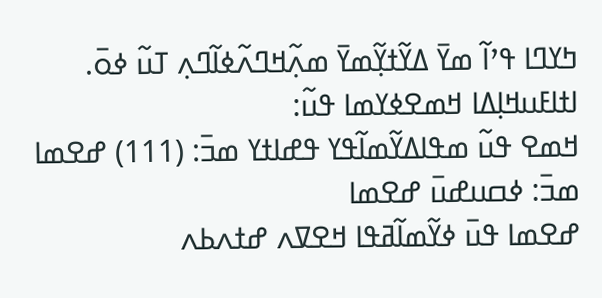ߤߌߣߊ ߟߴߊ߬ ߘߌ߫ ߡߌ߬ߙߌ߲߬ߘߌ߫ ߘߍ߲߬ߞߣߍ߬ߦߊ߬ߣߍ߲ ߠߎ߬ ߦߋ߫.
ߊߙߊߓߎߞߊ߲ߡߊ ߞߘߐߦߌߘߊ ߟߎ߬:
ߞߘߐ ߟߎ߬ ߘߟߊߡߌ߬ߘߊ߬ߟߌ ߟߝߊߙߌ ߘߏ߫: (111) ߝߐߘߊ ߘߏ߫: ߦߛߎߝߎ߫ ߝߐߘߊ
ߝߐߘߊ ߟߎ߫ ߦߌ߬ߘߊ߬ߥߟߊ ߞߐߜߍ ߝߙߍߕߍ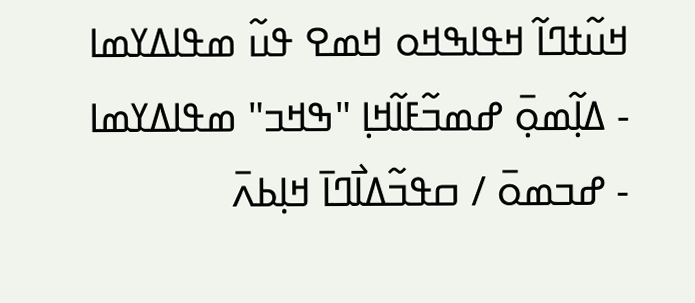ߞߎ߬ߙߣߊ߬ ߞߟߊߒߞߋ ߞߘߐ ߟߎ߬ ߘߟߊߡߌߘߊ - ߡߊ߲߬ߘߋ߲߫ ߝߘߏ߬ߓߊ߬ߞߊ߲ "ߒߞߏ" ߘߟߊߡߌߘߊ - ߝߏߘߋ߫ / ߛߟߏ߬ߡߊ߯ߣߊ߫ ߞߊ߲ߕߍ߫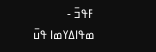ߓߟߏ߫ - ߘߟߊߡߌߘߊ ߟߎ߫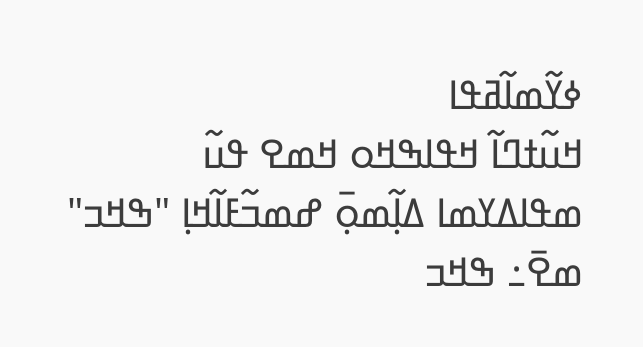ߦߌ߬ߘߊ߬ߥߟߊ
ߞߎ߬ߙߣߊ߬ ߞߟߊߒߞߋ ߞߘߐ ߟߎ߬ ߘߟߊߡߌߘߊ ߡߊ߲߬ߘߋ߲߫ ߝߘߏ߬ߓߊ߬ߞߊ߲ "ߒߞߏ" ߘߐ߫߸ ߒߞߏ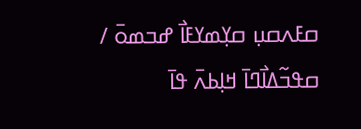ߛߓߍߛߎ߲ ߛߌ߲ߘߌߓߊ߯ ߝߏߘߋ߫ / ߛߟߏ߬ߡߊ߯ߣߊ߫ ߞߊ߲ߕߍ߫ ߟߊ߫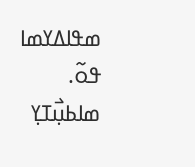ߘߟߊߡߌߘߊ ߟߋ߬.
ߘߊߕߎ߲߯ߠߌ߲